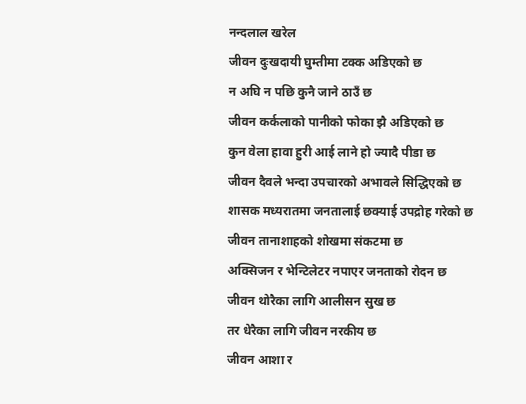नन्दलाल खरेल
जीवन दुःखदायी घुम्तीमा टक्क अडिएको छ
न अघि न पछि कुनै जाने ठाउँ छ
जीवन कर्कलाको पानीको फोका झै अडिएको छ
कुन वेला हावा हुरी आई लाने हो ज्यादै पीडा छ
जीवन दैवले भन्दा उपचारको अभावले सिद्धिएको छ
शासक मध्यरातमा जनतालाई छक्याई उपद्रोह गरेको छ
जीवन तानाशाहको शोखमा संकटमा छ
अक्सिजन र भेन्टिलेटर नपाएर जनताको रोदन छ
जीवन थोरैका लागि आलीसन सुख छ
तर धेरैका लागि जीवन नरकीय छ
जीवन आशा र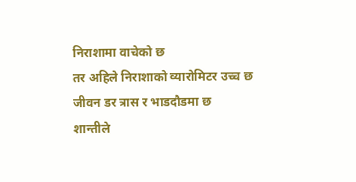निराशामा वाचेको छ
तर अहिले निराशाको व्यारोमिटर उच्च छ
जीवन डर त्रास र भाडदौडमा छ
शान्तीले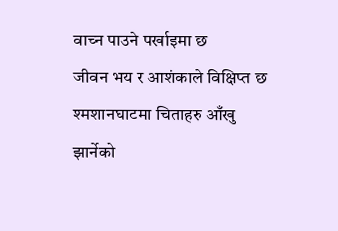वाच्न पाउने पर्खाइमा छ
जीवन भय र आशंकाले विक्षिप्त छ
श्मशानघाटमा चिताहरु आँखु झार्नेको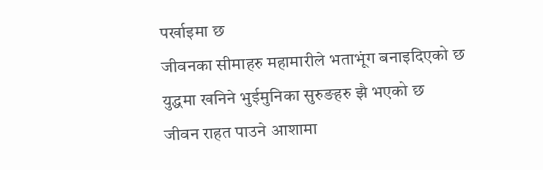पर्खाइमा छ
जीवनका सीमाहरु महामारीले भताभूंग बनाइदिएको छ
युद्धमा खनिने भुईमुनिका सुरुङहरु झै भएको छ
जीवन राहत पाउने आशामा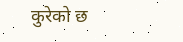कुरेको छ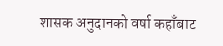शासक अनुदानको वर्षा कहाँबाट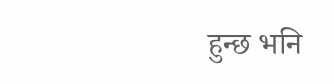हुन्छ भनि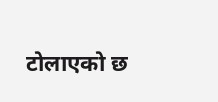टोलाएको छ